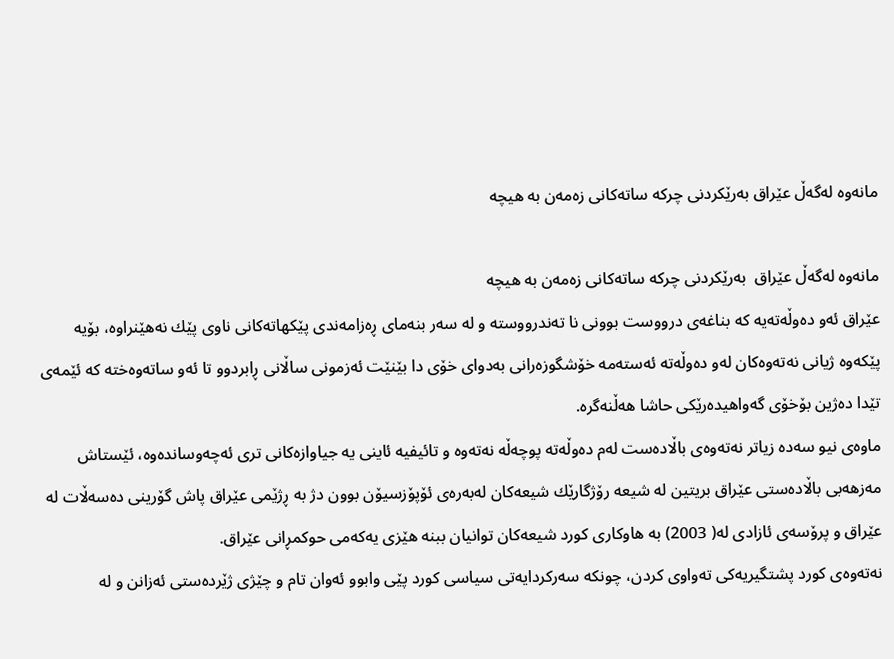مانه‌وه‌ له‌گه‌ڵ عێراق به‌رێكردنی چركه‌ ساته‌كانی زه‌مه‌ن به‌ هیچه‌

مانه‌وه‌ له‌گه‌ڵ عێراق  به‌رێكردنی چركه‌ ساته‌كانی زه‌مه‌ن به‌ هیچه‌
عێراق ئه‌و ده‌وڵه‌ته‌یه‌ كه‌ بناغه‌ی درووست بوونی نا ته‌ندرووسته‌ و له‌ سه‌ر بنه‌مای ڕه‌زامه‌ندی پێكهاته‌كانی ناوی پێك نه‌هێنراوه‌، بۆیه‌ پێكه‌وه‌ ژیانی نه‌ته‌وه‌كان له‌و ده‌وڵه‌ته‌ ئه‌سته‌مه‌ خۆشگوزه‌رانی به‌دوای خۆی دا بێنێت ئه‌زمونی ساڵانی ڕابردوو تا ئه‌و ساته‌وه‌خته‌ كه‌ ئێمه‌ی تێدا ده‌ژین بۆخۆی گه‌واهیده‌رێكی حاشا هه‌ڵنه‌گره‌.
ماوه‌ی نیو سه‌ده‌ زیاتر نه‌ته‌وه‌ی باڵاده‌ست له‌م ده‌وڵه‌ته‌ پوچه‌ڵه‌ نه‌ته‌وه‌ و تائیفیه‌ ئاینی یه‌ جیاوازه‌كانی تری ئه‌چه‌وسانده‌وه‌، ئێستاش مه‌زهه‌بی باڵاده‌ستی عێراق بریتین له‌ شیعه‌ رۆژگارێك شیعه‌كان له‌به‌ره‌ی ئۆپۆزسیۆن بوون دژ به‌ ڕژێمی عێراق پاش گۆرینی ده‌سه‌ڵات له‌ عێراق و پرۆسه‌ی ئازادی له‌( 2003) به‌ هاوكاری كورد شیعه‌كان توانیان ببنه‌ هێزی یه‌كه‌می حوكمڕانی عێراق.
نه‌ته‌وه‌ی كورد پشتگیریه‌كی ته‌واوی كردن، چونكه‌ سه‌ركردایه‌تی سیاسی كورد پێی وابوو ئه‌وان تام و چێژی ژێرده‌ستی ئه‌زانن و له‌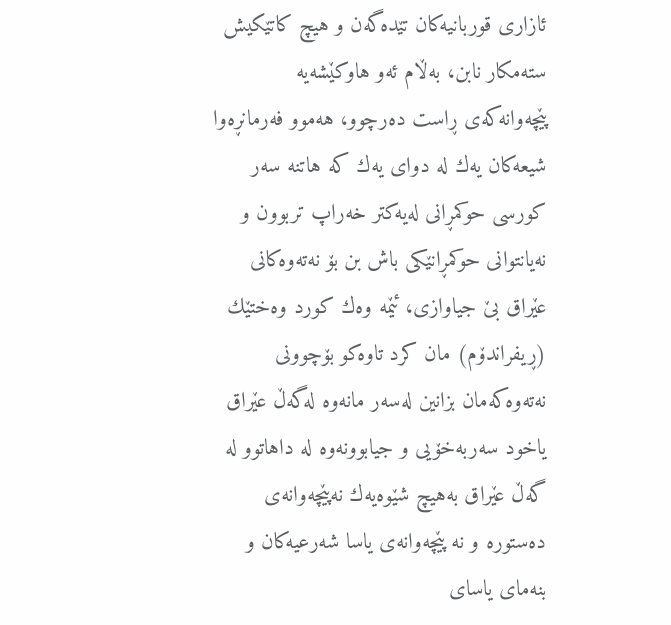ئازاری قوربانیه‌كان تێده‌گه‌ن و هیچ كاتێكیش سته‌مكار نابن، به‌ڵام ئه‌و هاوكێشه‌یه‌ پێچه‌وانه‌كه‌ی ڕاست ده‌رچوو، هه‌موو فه‌رمانڕه‌وا شیعه‌كان یه‌ك له‌ دوای یه‌ك كه‌ هاتنه‌ سه‌ر كورسی حوكمڕانی له‌یه‌كتر خه‌راپ تربوون و نه‌یانتوانی حوكمڕانێكی باش بن بۆ نه‌ته‌وه‌كانی عێراق بێ جیاوازی، ئێمه‌ وه‌ك كورد وه‌ختێك (ڕیفراندۆم) مان كرد تاوه‌كو بۆچوونی نه‌ته‌وه‌كه‌مان بزانین له‌سه‌ر مانه‌وه‌ له‌گه‌ڵ عێراق یاخود سه‌ربه‌خۆیی و جیابوونه‌وه‌ له‌ داهاتوو له‌ گه‌ڵ عێراق به‌هیچ شێوه‌یه‌ك نه‌پێچه‌وانه‌ی ده‌ستوره‌ و نه‌ پێچه‌وانه‌ی یاسا شه‌رعیه‌كان و بنه‌مای یاسای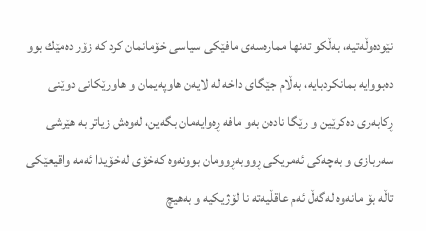نێوده‌وڵه‌تیه‌، به‌ڵكو ته‌نها مماره‌سه‌ی مافێكی سیاسی خۆمانمان كرد كه‌ زۆر ده‌مێك بوو ده‌بووایه‌ بمانكردبایه‌، به‌ڵام جێگای داخه‌ له‌ لایه‌ن هاوپه‌یمان و هاورێكانی دوێنی ڕكابه‌ری ده‌كرێین و رێگا ناده‌ن به‌و مافه‌ ڕه‌وایه‌مان بگه‌ین، له‌وه‌ش زیاتر به‌ هێرشی سه‌ربازی و به‌چه‌كی ئه‌مریكی ڕووبه‌ڕوومان بوونه‌وه‌ كه‌خۆی له‌خۆیدا ئه‌مه‌ واقیعێكی تاڵه‌ بۆ مانه‌وه‌ له‌گه‌ڵ ئه‌م عاقڵیه‌ته‌ نا لۆژیكیه‌ و به‌هیچ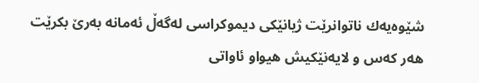شێوه‌یه‌ك ناتوانرێت ژیانێكی دیموكراسی له‌گه‌ڵ ئه‌مانه‌ به‌رێ بكرێت هه‌ر كه‌س و لایه‌نێكیش هیواو ئاواتی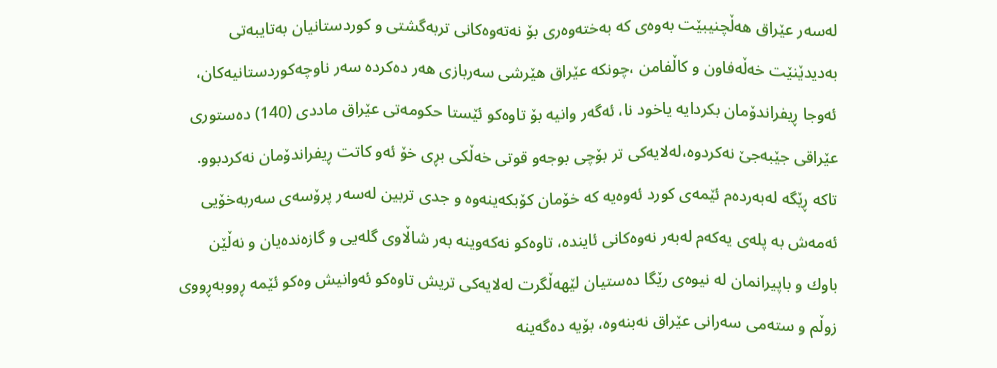له‌سه‌ر عێراق هه‌ڵچنیبێت به‌وه‌ی كه‌ به‌خته‌وه‌ری بۆ نه‌ته‌وه‌كانی تربه‌گشتی و كوردستانیان به‌تایبه‌تی به‌دیدێنێت خه‌ڵه‌فاون و كاڵفامن ،چونكه‌ عێراق هێرشی سه‌ربازی هه‌ر ده‌كرده‌ سه‌ر ناوچه‌كوردستانیه‌كان، ئه‌وجا ڕیفراندۆمان بكردایه‌ یاخود نا، ئه‌گه‌ر وانیه‌ بۆ تاوه‌كو ئێستا حكومه‌تی عێراق ماددی (140) ده‌ستوری عێراقی جێبه‌جێ نه‌كردوه‌،له‌لایه‌كی تر بۆچی بوجه‌و قوتی خه‌ڵكی بڕی خۆ ئه‌و كاتت ڕیفراندۆمان نه‌كردبوو.
تاكه‌ ڕێگه‌ له‌به‌رده‌م ئێمه‌ی كورد ئه‌وه‌یه‌ كه‌ خۆمان كۆبكه‌ینه‌وه‌ و جدی تربین له‌سه‌ر پرۆسه‌ی سه‌ربه‌خۆیی ئه‌مه‌ش به‌ پله‌ی یه‌كه‌م له‌به‌ر نه‌وه‌كانی ئاینده‌، تاوه‌كو نه‌كه‌وینه‌ به‌ر شاڵاوی گله‌یی و گازه‌نده‌یان و نه‌ڵێن باوك و باپیرانمان له‌ نیوه‌ی رێگا ده‌ستیان لێهه‌ڵگرت له‌لایه‌كی تریش تاوه‌كو ئه‌وانیش وه‌كو ئێمه‌ ڕووبه‌ڕووی زوڵم و سته‌می سه‌رانی عێراق نه‌بنه‌وه‌، بۆیه‌ ده‌گه‌ینه‌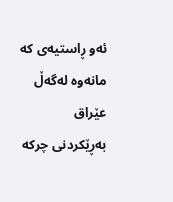ئه‌و ڕاستیه‌ی كه‌ مانه‌وه‌ له‌گه‌ڵ عێراق به‌ڕێكردنی چركه‌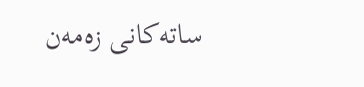ساته‌كانی زه‌مه‌ن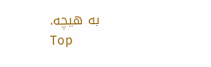به‌ هیچه‌.
Top